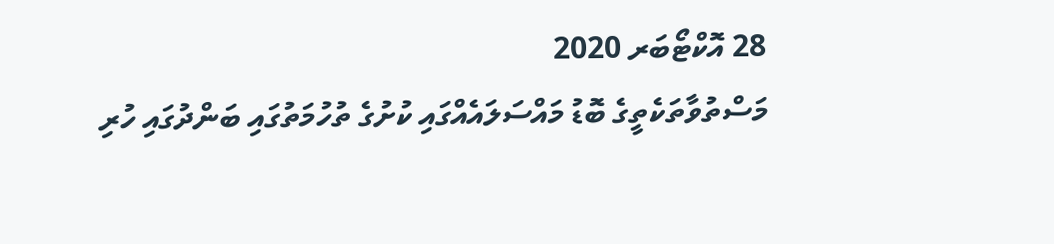28 އޮކްޓޯބަރ 2020
މަސްތުވާތަކެތީގެ ބޮޑު މައްސަލައެއްގައި ކުށުގެ ތުހުމަތުގައި ބަންދުގައި ހުރި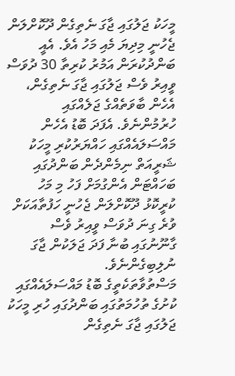މީހަކު ޖަލުގައި ޖާގަ ނެތިގެން ދޫކޮށްލަން ޖެހުނީ މިދިޔަ މެއި މަހު އެވެ. އެއީ ބަންދުކުރަން އަމުރު ކުރިތާ 30 ދުވަސް ވީއިރު ވެސް ޖަލުގައި ޖާގަ ނެތިގެން، އެހެން ބާވަތެއްގެ ޖަލެއްގައި ހުރުމުންނެވެ. އެފަދަ ބޮޑު އެހެން މައްސަލައެއްގައި ހައްޔަރުކުރި މީހަކު ޝަރީއަތް ނިމެންދެން ބަންދުގައި ބަހައްޓަން އެންގުމަށް ފަހު މި މަހު ކުރީކޮޅު ދޫކޮށްލަން ޖެހުނީ ހަފުތާއަކަށް ވުރެ ގިނަ ދުވަސް ވީއިރު ވެސް ގާނޫނުގައި ބުނާ ފަދަ ޖަލަކުން ޖާގަ ނުލިބިގެންނެވެ.
މަސްތުވާތަކެތީގެ ބޮޑު މައްސަލައެއްގައި ކުށުގެ ތުހުމަތުގައި ބަންދުގައި ހުރި މީހަކު ޖަލުގައި ޖާގަ ނެތިގެން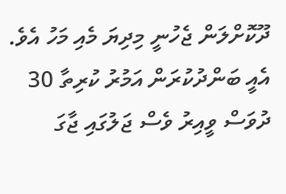ދޫކޮށްލަން ޖެހުނީ މިދިޔަ މެއި މަހު އެވެ. އެއީ ބަންދުކުރަން އަމުރު ކުރިތާ 30 ދުވަސް ވީއިރު ވެސް ޖަލުގައި ޖާގަ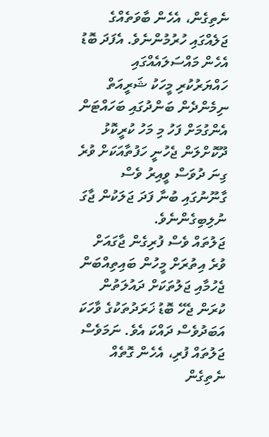ނެތިގެން، އެހެން ބާވަތެއްގެ ޖަލެއްގައި ހުރުމުންނެވެ. އެފަދަ ބޮޑު އެހެން މައްސަލައެއްގައި ހައްޔަރުކުރި މީހަކު ޝަރީއަތް ނިމެންދެން ބަންދުގައި ބަހައްޓަން އެންގުމަށް ފަހު މި މަހު ކުރީކޮޅު ދޫކޮށްލަން ޖެހުނީ ހަފުތާއަކަށް ވުރެ ގިނަ ދުވަސް ވީއިރު ވެސް ގާނޫނުގައި ބުނާ ފަދަ ޖަލަކުން ޖާގަ ނުލިބިގެންނެވެ.
ޖަލުތައް ވެސް ފުރިގެން ޖާގައަށް ވުރެ އިތުރަށް މީހުން ބައިތިއްބަން ޖެހުމާއި ޖަލުތަކަށް ދައުލަތުން ކުރަން ޖެހޭ ބޮޑު ޚަރަދުތަކުގެ ވާހަކަ އަބަދުވެސް ދައްކަ އެވެ. ނަމަވެސް ޖަލުތައް ފުރި، އެހެން ގޮތެއް ނެތިގެން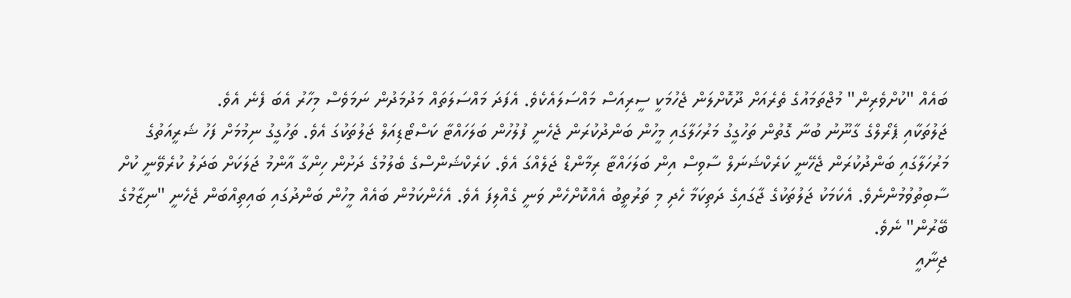ބައެއް "ކުށްވެރިން" މުޖްތަމައުގެ ތެރެއަށް ދޫކޮށްލަން ޖެހުމަކީ ސީރިއަސް މައްސަލައެކެވެ. އެފަދަ މައްސަލަތައް މަދުމަދުން ނަމަވެސް މިހާރު އެބަ ފެނެ އެވެ.
ޖަލުތަކާއި ޕެރޯލްގެ ގާނޫނު ބުނާ ގޮތުން ތަހުގީގު މަރުހަލާގައި މީހުން ބަންދުކުރަން ޖެހެނީ ފުލުހުން ބަލަހައްޓާ ކަސްޓޯޑިއަލް ޖަލުތަކުގަ އެވެ. ތަހުގީގު ނިމުމަށް ފަހު ޝަރީއަތުގެ މަރުހަލާގައި ބަންދުކުރަން ޖެހޭނީ ކަރެކްޝަނަލް ސާވިސް އިން ބަލަހައްޓާ ރިމާންޑް ޖަލެއްގަ އެވެ. ކަރެކްޝަންސްގެ ބެލުމުގެ ދަށުން ހިންގާ އާންމު ޖަލަކަށް ބަދަލު ކުރެވޭނީ ކުށް ސާބިތުވުމުންނެވެ. އެކަމަކު ޖަލުތަކުގެ ޖާގައިގެ ދަތިކަމާ ހެދި މި ތަރުތީބު އެއްކޮށްހެން ވަނީ ގެއްލިފަ އެވެ. އެހެންކަމުން ބައެއް މީހުން ބަންދުގައި ބައިތިއްބަން ޖެހެނީ "ނިޒާމުގެ ބޭރުން" ނެވެ.
ޖިނާއީ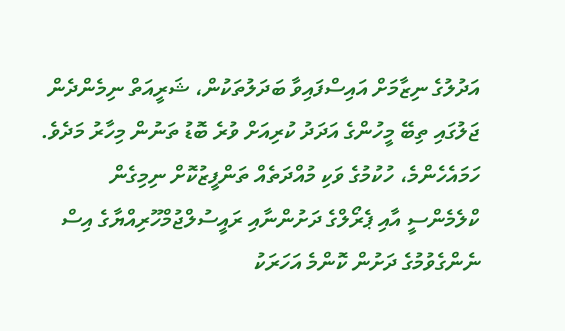އަދުލުގެ ނިޒާމަށް އައިސްފައިވާ ބަދަލުތަކުން، ޝަރީއަތް ނިމެންދެން ޖަލުގައި ތިބޭ މީހުންގެ އަދަދު ކުރިއަށް ވުރެ ބޮޑު ތަނުން މިހާރު މަދެވެ. ހަމައެހެންމެ، ހުކުމުގެ ވަކި މުއްދަތެއް ތަންފީޒުކޮށް ނިމިގެން ކްލެމެންސީ އާއި ޕެރޯލްގެ ދަށުންނާއި ރައީސުލްޖުމްހޫރިއްޔާގެ އިސް ނެންގެވުމުގެ ދަށުން ކޮންމެ އަހަރަކު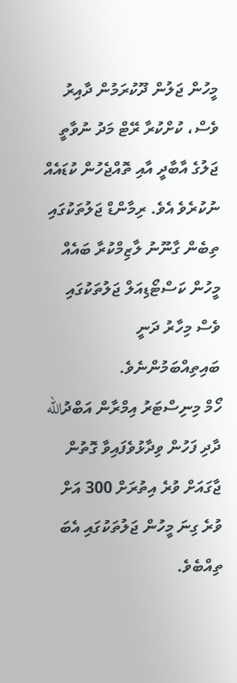މީހުން ޖަލުން ދޫކުރަމުން ދާއިރު ވެސް، ކުށްކުރާ ރޭޓް މަދު ނުވާތީ ޖަލުގެ އާބާދީ އާއި ތޮއްޖެހުން ކުޑައެއް ނުކުރެވެ އެވެ. ރިމާންޑް ޖަލުތަކުގައި ތިބެން ގާނޫނު ލާޒިމްކުރާ ބައެއް މީހުން ކަސްޓޯޑިއަލް ޖަލުތަކުގައި ވެސް މިހާރު ދަނީ ބައިތިއްބަމުންނެވެ.
ހޯމް މިނިސްޓަރު އިމްރާން އަބްދުالله ދާދި ފަހުން ވިދާޅުވެފައިވާ ގޮތުން ޖާގައަށް ވުރެ އިތުރަށް 300 އަށް ވުރެ ގިނަ މީހުން ޖަލުތަކުގައި އެބަ ތިއްބެވެ.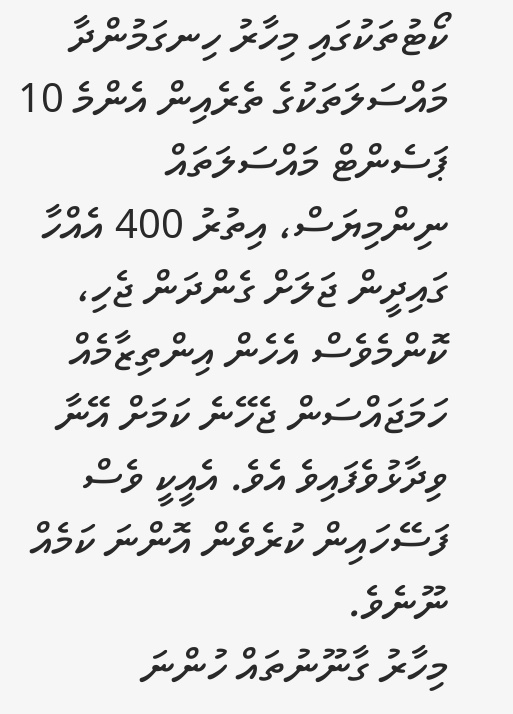ކޯޓުތަކުގައި މިހާރު ހިނގަމުންދާ މައްސަލަތަކުގެ ތެރެއިން އެންމެ 10 ޕަސެންޓް މައްސަލަތައް ނިންމިޔަސް، އިތުރު 400 އެއްހާ ގައިދީން ޖަލަށް ގެންދަން ޖެހި، ކޮންމެވެސް އެހެން އިންތިޒާމެއް ހަމަޖައްސަން ޖެހޭނެ ކަމަށް އޭނާ ވިދާޅުވެފައިވެ އެވެ. އެއީކީ ވެސް ފަސޭހައިން ކުރެވެން އޮންނަ ކަމެއް ނޫނެވެ.
މިހާރު ގާނޫނުތައް ހުންނަ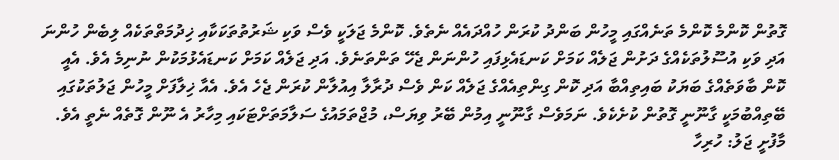ގޮތުން ކޮންމެ ކޮންމެ ތަނެއްގައި މީހުން ބަންދު ކުރަން ހުއްދައެއް ނެތެވެ. ކޮންމެ ޖަލަކީ ވެސް ވަކި ޝަރުތުތަކަކާއި ޚިދުމަތްތަކެއް ލިބެން ހުންނަ އަދި ވަކި އުސޫލުތަކެއްގެ ދަށުން ޖަލެއް ކަމަށް ކަނޑައެޅިފައި ހުންނަން ޖެހޭ ތަންތަނެވެ. އަދި ޖަލެއް ކަމަށް ކަނޑައެޅުމަކުން ނުނިމެ އެވެ. އެއީ ކޮން ބާވަތެއްގެ ބަޔަކު ބައިތިއްބާ އަދި ކޮން ގިންތިއެއްގެ ޖަލެއް ކަން ވެސް ދުރާލާ އިއުލާން ކުރަން ޖެހެ އެވެ. އެއާ ޚިލާފަށް މީހުން ޖަލުތަކުގައި ބޭތިއްބުމަކީ ގާނޫނީ ގޮތުން ކުށެކެވެ. ނަމަވެސް ގާނޫނީ އިމުން ބޭރު ވިޔަސް، މުޖްތަމައުގެ ސަލާމަތަށްޓަކައި މިހާރު އެ ނޫން ގޮތެއް ނެތީ އެވެ.
މާފުށީ ޖަލު: ހުރިހާ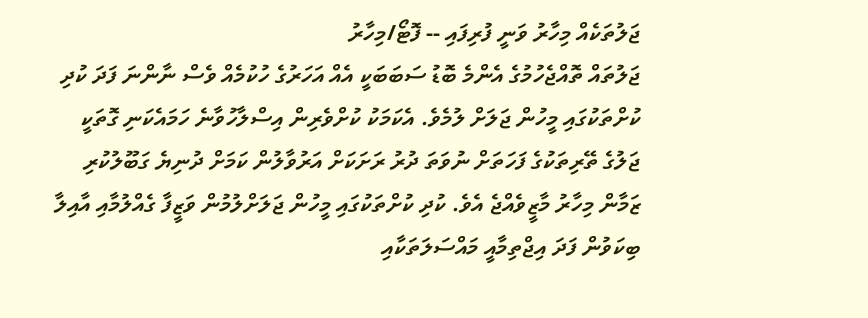ޖަލުތަކެއް މިހާރު ވަނީ ފުރިފައި -- ފޮޓޯ/މިހާރު
ޖަލުތައް ތޮއްޖެހުމުގެ އެންމެ ބޮޑު ސަބަބަކީ އެއް އަހަރުގެ ހުކުމެއް ވެސް ނާންނަ ފަދަ ކުދި ކުށްތަކުގައި މީހުން ޖަލަށް ލުމެވެ. އެކަމަކު ކުށްވެރިން އިސްލާހުވާނެ ހަމައެކަނި ގޮތަކީ ޖަލުގެ ތޭރިތަކުގެ ފަހަތަށް ނުވަތަ ދުރު ރަށަކަށް އަރުވާލުން ކަމަށް ދުނިޔެ ގަބޫލުކުރި ޒަމާން މިހާރު މާޒީވެއްޖެ އެވެ. ކުދި ކުށްތަކުގައި މީހުން ޖަލަށްލުމުން ވަޒީފާ ގެއްލުމާއި އާއިލާ ބިކަވުން ފަދަ އިޖްތިމާއީ މައްސަލަތަކާއި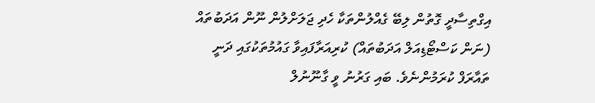އިގްތިސާދީ ގޮތުން ލިބޭ ގެއްލުންތަކާ ހެދި ޖަލަށްލުން ނޫން އަދަބުތައް (ނަން ކަސްޓޯޑިއަލް އަދަބުތައް) ކުރިއަރާފައިވާ ގައުމުތަކުގައި ދަނީ ތައާރަފް ކުރަމުންނެވެ. ބައި ގަރުނު ވީ ގާނޫނުލް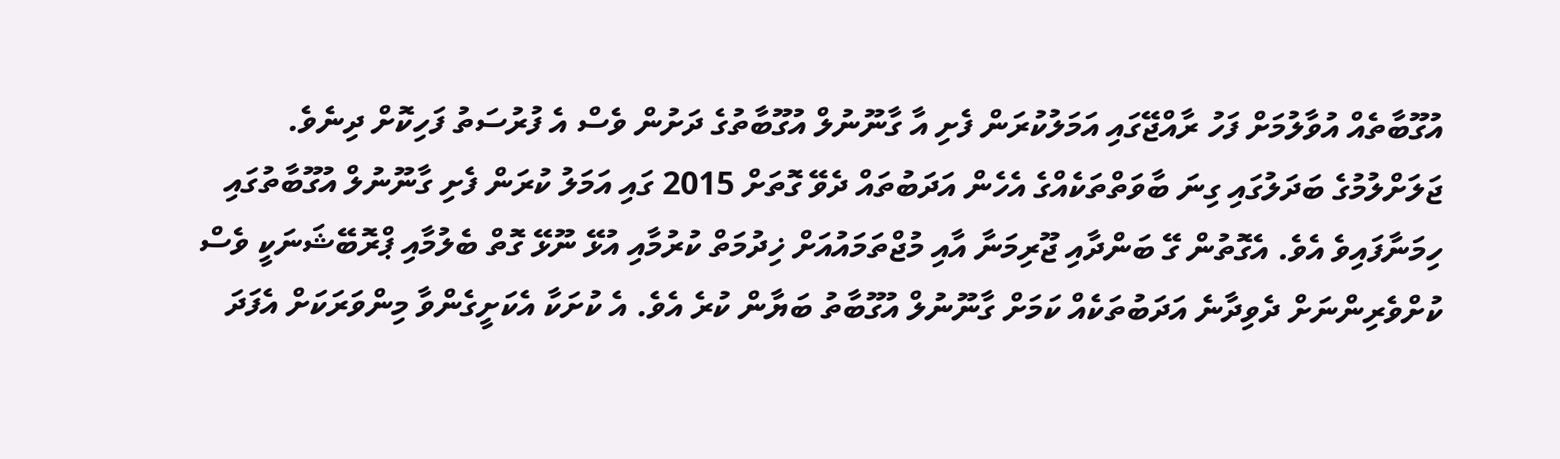އުގޫބާތެއް އުވާލުމަށް ފަހު ރާއްޖޭގައި އަމަލުކުރަން ފެށި އާ ގާނޫނުލް އުގޫބާތުގެ ދަށުން ވެސް އެ ފުރުސަތު ފަހިކޮށް ދިނެވެ.
ޖަލަށްލުމުގެ ބަދަލުގައި ގިނަ ބާވަތްތަކެއްގެ އެހެން އަދަބުތައް ދެވޭ ގޮތަށް 2015 ގައި އަމަލު ކުރަން ފެށި ގާނޫނުލް އުގޫބާތުގައި ހިމަނާފައިވެ އެވެ. އެގޮތުން ގޭ ބަންދާއި ޖޫރިމަނާ އާއި މުޖްތަމައުއަށް ޚިދުމަތް ކުރުމާއި އުޅޭ ނޫޅޭ ގޮތް ބެލުމާއި ޕްރޮބޭޝަނަކީ ވެސް ކުށްވެރިންނަށް ދެވިދާނެ އަދަބުތަކެއް ކަމަށް ގާނޫނުލް އުގޫބާތު ބަޔާން ކުރެ އެވެ. އެ ކުށަކާ އެކަށީގެންވާ މިންވަރަކަށް އެފަދަ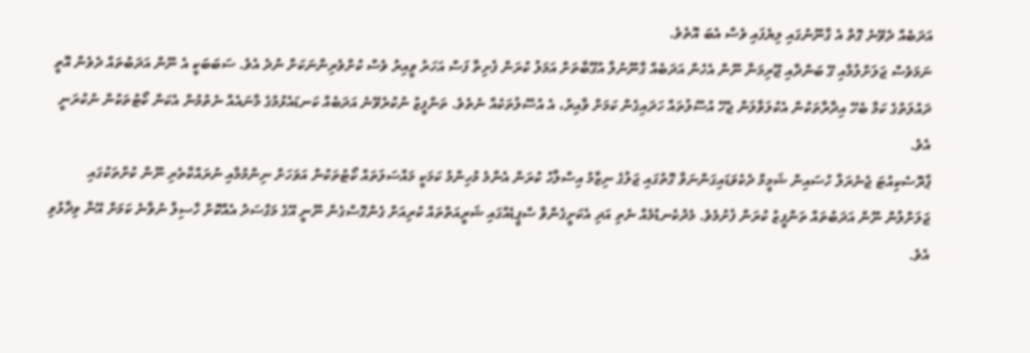އަދަބެއް ދެވޭނެ ގޮތް އެ ގާނޫނުގައި ލިޔެފައި ވެސް އެބަ އޮތެވެ.
ނަމަވެސް ޖަލަށްލުމާއި ގޭ ބަންދާއި ޖޫރިމަނާ ނޫން އެހެން އަދަބެއް ގާނޫނުލް އުގޫބާތަށް އަމަލު ކުރަން ފެށިތާ ފަސް އަހަރު ވީއިރު ވެސް ކުށްވެރިންނަކަށް ނުދެ އެވެ. ސަބަބަކީ އެ ނޫން އަދަބުތައް ދެވެން އޮތީ ދައުލަތުގެ ކަމާ ބެހޭ އިދާރާތަކުން އެކުލަވާލަން ޖެހޭ އުސޫލުތައް ހަދައިގެން ކަމަށް ވާއިރު، އެ އުސޫލުތަކެއް ނެތެވެ. ތަންފީޒު ނުކުރެވޭނެ އަދަބެއް ކަނޑައެޅުމުގެ މާނައެއް ނެތުމުން އެކަން ކޯޓުތަކުން ނުކުރަނީ އެވެ.
ޕްރޮސެކިއުޓަ ޖެނެރަލް ހުސައިން ޝަމީމް ދެކެވަޑައިގަންނަވާ ގޮތުގައި ޖަލުގެ ނިޒާމު އިސްލާހު ކުރަން އެންމެ މުހިންމު ކަމަކީ މައްސަލަތައް ކޯޓުތަކުން އަވަހަށް ނިންމުމާއި ނުރައްކާތެރި ނޫން ކުށްތަކުގައި ޖަލަށްލުން ނޫން އަދަބުތައް ތަންފީޒު ކުރަން ފެށުމެވެ. މެދުކެނޑުމެއް ނެތި އަދި އެކަށީގެންވާ ސްޕީޑެއްގައި ޝަރީއަތްތައް ކުރިއަށް ގެންގޮސްގެން ނޫނީ އޭގެ މަގްސަދު އެއްކޮށް ހާސިލް ނުވާނެ ކަމަށް އޭނާ ވިދާޅުވި އެވެ.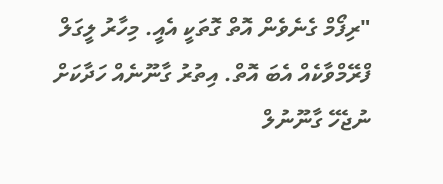"ރިފޯމް ގެނެވެން އޮތް ގޮތަކީ އެއީ. މިހާރު ލީގަލް ފްރޭމްވާކެއް އެބަ އޮތް. އިތުރު ގާނޫނެއް ހަދާކަށް ނުޖެހޭ ގާނޫނުލް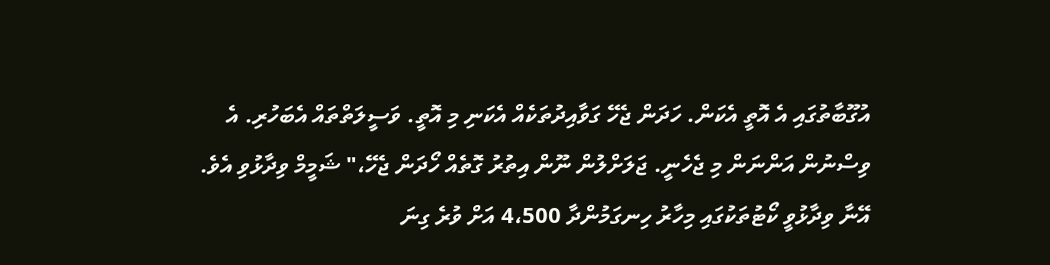އުގޫބާތުގައި އެ އޮތީ އެކަން. ހަދަން ޖެހޭ ގަވާއިދުތަކެއް އެކަނި މި އޮތީ. ވަސީލަތްތައް އެބަހުރި. އެ ވިސްނުން އަންނަން މި ޖެހެނީ. ޖަލަށްލުން ނޫން އިތުރު ގޮތެއް ހޯދަން ޖެހޭ،" ޝަމީމް ވިދާޅުވި އެވެ.
އޭނާ ވިދާޅުވީ ކޯޓުތަކުގައި މިހާރު ހިނގަމުންދާ 4،500 އަށް ވުރެ ގިނަ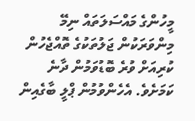މީހުންގެ މައްސަލަތައް ނިމޭ މިންވަރަކުން ޖަލުތަކުގެ ތޮއްޖެހުން ކުރިއަށް ވުރެ ބޮޑުވަމުން ދާނެ ކަމަށެވެ. އެހެންވުމުން ޕްލީ ބާގެއިން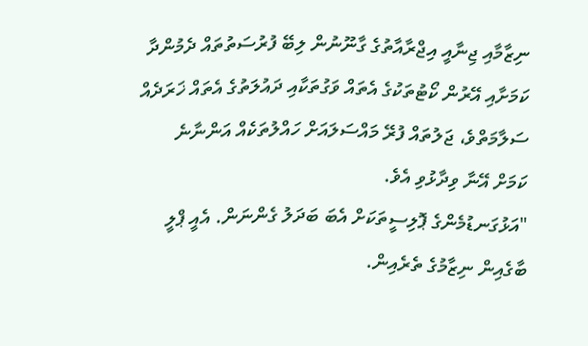ނިޒާމާއި ޖިނާއީ އިޖްރާއާތުގެ ގާނޫނުން ލިބޭ ފުރުސަތުތައް ދެމުންދާ ކަމަށާއި އޭރުން ކޯޓުތަކުގެ އެތައް ވަގުތަކާއި ދައުލަތުގެ އެތައް ޚަރަދެއް ސަލާމަތްވެ، ޖަލުތައް ފުރޭ މައްސަލައަށް ހައްލުތަކެއް އަންނާނެ ކަމަށް އޭނާ ވިދާޅުވި އެވެ.
"އަޅުގަނޑުމެންގެ ޕޮލިސީތަކަށް އެބަ ބަދަލު ގެންނަން. އެއީ ޕްލީ ބާގެއިން ނިޒާމުގެ ތެރެއިން.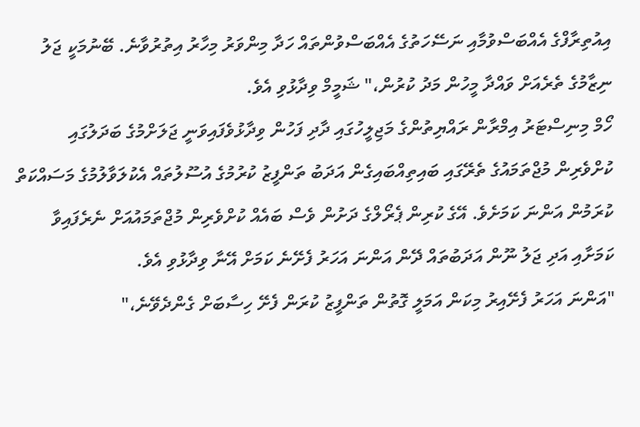އިއުތިރާފްގެ އެއްބަސްވުމާއި ނަސޭހަތުގެ އެއްބަސްވުންތައް ހަދާ މިންވަރު މިހާރު އިތުރުވާނެ. ބޭނުމަކީ ޖަލު ނިޒާމުގެ ތެރެއަށް ވައްދާ މީހުން މަދު ކުރުން،" ޝަމީމް ވިދާޅުވި އެވެ.
ހޯމް މިނިސްޓަރު އިމްރާން ރައްޔިތުންގެ މަޖިލީހުގައި ދާދި ފަހުން ވިދާޅުވެފައިވަނީ ޖަލަށްމުގެ ބަދަލުގައި ކުށްވެރިން މުޖްތަމައުގެ ތެރޭގައި ބައިތިއްބައިގެން އަދަބު ތަންފީޒު ކުރުމުގެ އުސޫލުތައް އެކުލަވާލުމުގެ މަސައްކަތް ކުރަމުން އަންނަ ކަމަށެވެ. އޭގެ ކުރިން ޕެރޯލްގެ ދަށުން ވެސް ބައެއް ކުށްވެރިން މުޖްތަމައުއަށް ނެރެފައިވާ ކަމަށާއި އަދި ޖަލު ނޫން އަދަބުތައް ދޭން އަންނަ އަހަރު ފެށޭނެ ކަމަށް އޭނާ ވިދާޅުވި އެވެ.
"އަންނަ އަހަރު ފެށޭއިރު މިކަން އަމަލީ ގޮތުން ތަންފީޒު ކުރަން ފެށޭ ހިސާބަށް ގެންދެވޭނެ،"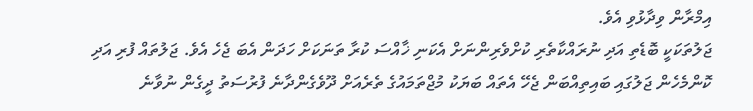އިމްރާން ވިދާޅުވި އެވެ.
ޖަލުތަކަކީ ބޮޑެތި އަދި ނުރައްކާތެރި ކުށްވެރިންނަށް އެކަނި ޚާއްސަ ކުރާ ތަނަކަށް ހަދަން އެބަ ޖެހެ އެވެ. ޖަލުތައް ފުރި އަދި ކޮންމެހެން ޖަލުގައި ބައިތިއްބަން ޖެހޭ އެތައް ބަޔަކު މުޖްތަމައުގެ ތެރެއަށް ދޫވެގެންދާނެ ފުރުސަތު ދީގެން ނުވާނެ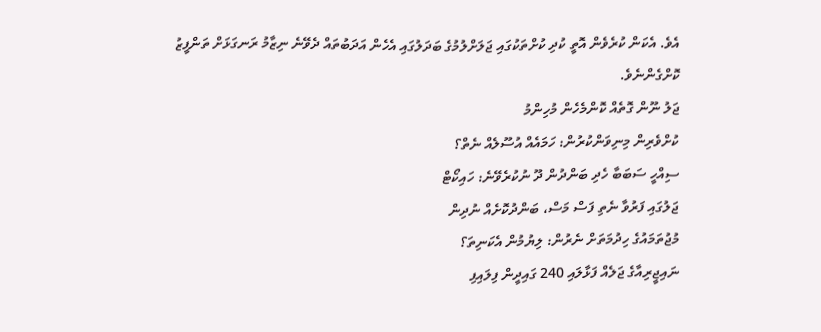އެވެ. އެކަން ކުރެވެން އޮތީ ކުދި ކުށްތަކުގައި ޖަލަށްލުމުގެ ބަދަލުގައި އެހެން އަދަބުތައް ދެވޭނެ ނިޒާމު ރަނގަޅަށް ތަންފީޒު ކޮށްގެންނެވެ.
ޖަލު ނޫން ގޮތެއް ކޮންމެހެން މުހިންމު
ކުށްވެރިން މިނިވަންކުރުން: ހަމައެއް އުސޫލެއް ނެތް؟
ސިއްހީ ސަބަބާ ހެދި ބަންދުން ދޫ ނުކުރެވޭނެ: ހައިކޯޓް
ޖަލުގައި ފަރުވާ ނެތި ފަސް މަސް، ބަންދުކޮށެއް ނުދިން
މުޖުތަމައުގެ ހިދުމަތަށް ނެރުން: ލިޔުމުން އެކަނިތަ؟
ނައިޖީރިއާގެ ޖަލެއް ފަޅާލައި 240 ގައިދީން ފިލައިފި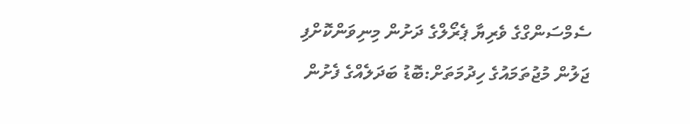ސެމްސަންގްގެ ވެރިޔާ ޕެރޯލްގެ ދަށުން މިނިވަންކޮށްފި
ޖަލުން މުޖުތަމައުގެ ހިދުމަތަށް:ބޮޑު ބަދަލެއްގެ ފެށުން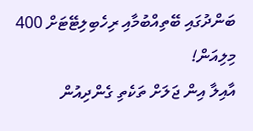ބަންދުގައި ބޭތިއްބުމާއި ރިހެބިލިޓޭޓަށް 400 މިލިއަން!
އާއިލާ އިން ޖަލަށް ތަކެތި ގެންދިއުން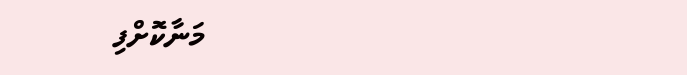މަނާކޮށްފި